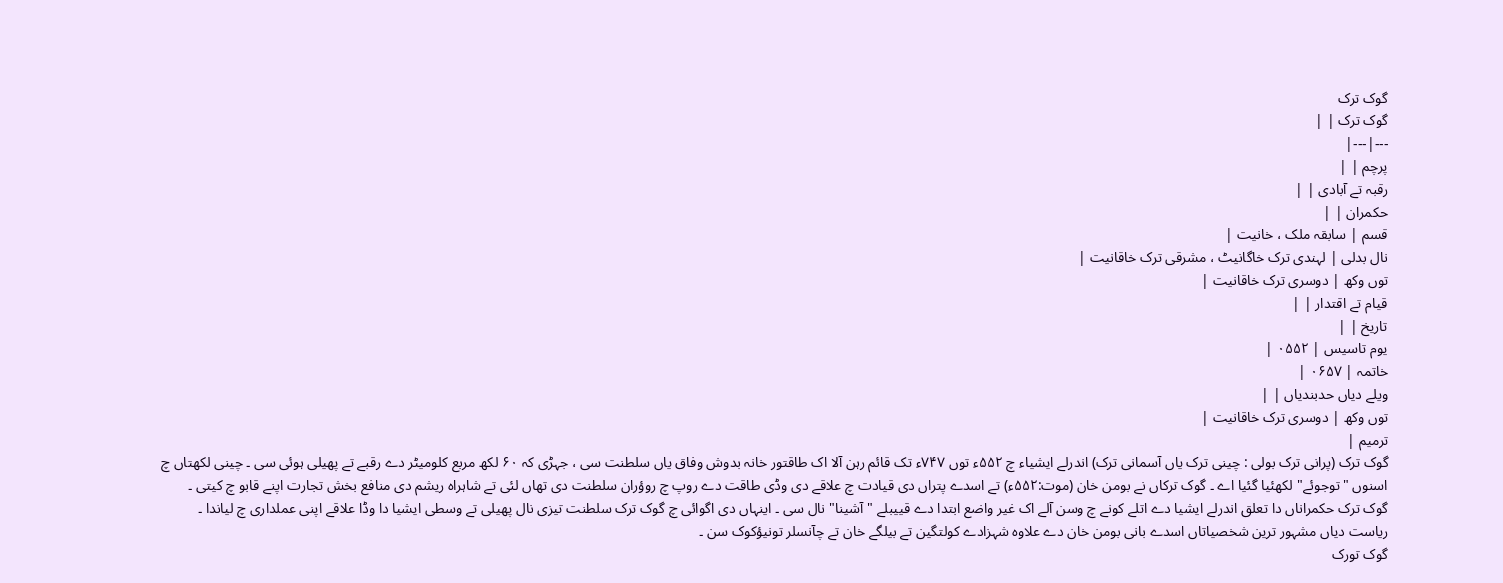گوک ترک
گوک ترک | |
---|---|
پرچم | |
رقبہ تے آبادی | |
حکمران | |
قسم | سابقہ ملک ، خانیت |
نال بدلی | لہندی ترک خاگانیٹ ، مشرقی ترک خاقانیت |
توں وکھ | دوسری ترک خاقانیت |
قیام تے اقتدار | |
تاریخ | |
یوم تاسیس | ۰۵۵۲ |
خاتمہ | ۰۶۵۷ |
ویلے دیاں حدبندیاں | |
توں وکھ | دوسری ترک خاقانیت |
ترمیم |
گوک ترک (پرانی ترک بولی : چینی ترک یاں آسمانی ترک) اندرلے ایشیاء چ ۵۵۲ء توں ۷۴۷ء تک قائم رہن آلا اک طاقتور خانہ بدوش وفاق یاں سلطنت سی ، جہڑی کہ ۶۰ لکھ مربع کلومیٹر دے رقبے تے پھیلی ہوئی سی ۔ چینی لکھتاں چ اسنوں "توجوئے" لکھئیا گئیا اے ۔ گوک ترکاں نے بومن خان (موت:۵۵۲ء) تے اسدے پتراں دی قیادت چ علاقے دی وڈی طاقت دے روپ چ روؤران سلطنت دی تھاں لئی تے شاہراہ ریشم دی منافع بخش تجارت اپنے قابو چ کیتی ۔
گوک ترک حکمراناں دا تعلق اندرلے ایشیا دے اتلے کونے چ وسن آلے اک غیر واضع ابتدا دے قییبلے "آشینا" نال سی ۔ اینہاں دی اگوائی چ گوک ترک سلطنت تیزی نال پھیلی تے وسطی ایشیا دا وڈا علاقے اپنی عملداری چ لیاندا ۔ ریاست دیاں مشہور ترین شخصیاتاں اسدے بانی بومن خان دے علاوہ شہزادے کولتگین تے بیلگے خان تے چآنسلر تونیؤکوک سن ۔
گوک تورک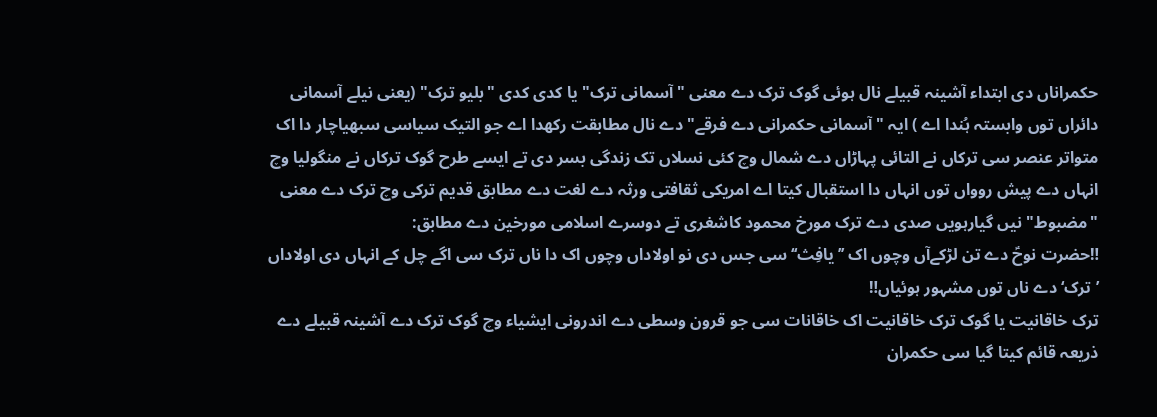حکمراناں دی ابتداء آشینہ قبیلے نال ہوئی گوک ترک دے معنی "آسمانی ترک" یا کدی کدی "بلیو ترک" (یعنی نیلے آسمانی دائراں توں وابستہ ہُندا اے ) ایہ "آسمانی حکمرانی دے فرقے" دے نال مطابقت رکھدا اے جو التیک سیاسی سبھیاچار دا اک متواتر عنصر سی ترکاں نے التائی پہاڑاں دے شمال وچ کئی نسلاں تک زندگی بسر دی تے ايسے طرح گوک ترکاں نے منگولیا وچ انہاں دے پیش روواں توں انہاں دا استقبال کيتا اے امریکی ثقافتی ورثہ دے لغت دے مطابق قدیم ترکی وچ ترک دے معنی "مضبوط" نيں گیارہويں صدی دے ترک مورخ محمود کاشغری تے دوسرے اسلامی مورخین دے مطابق:
‼حضرت نوحؑ دے تن لڑکےآں وچوں اک ’’یافِث‘‘ سی جس دی نو اولاداں وچوں اک دا ناں ترک سی اگے چل کے انہاں دی اولاداں ’ترک‘ دے ناں توں مشہور ہوئیاں‼
ترک خاقانیت یا گوک ترک خاقانیت اک خاقانات سی جو قرون وسطی دے اندرونی ایشیاء وچ گوک ترک دے آشینہ قبیلے دے ذریعہ قائم کيتا گیا سی حکمران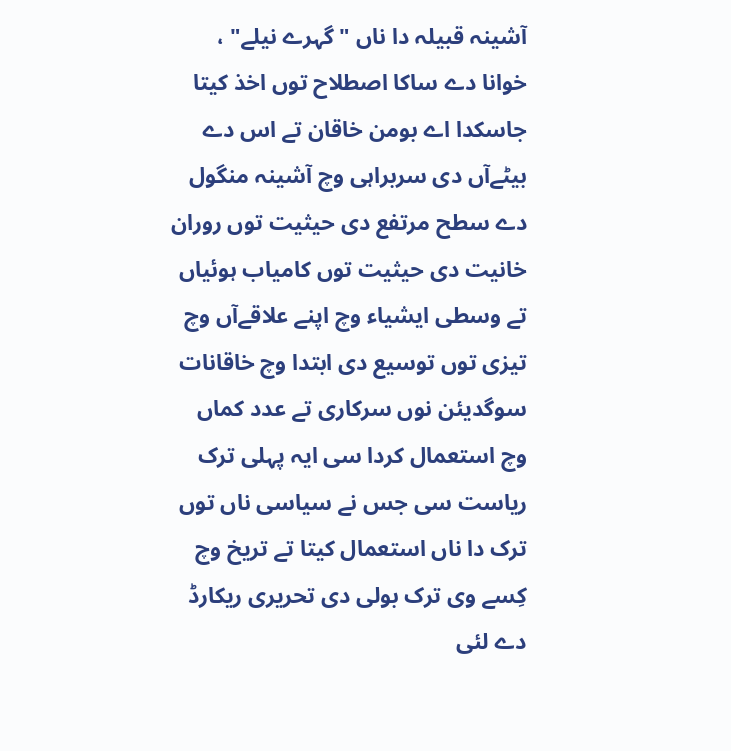آشینہ قبیلہ دا ناں "گہرے نیلے" ، خوانا دے ساکا اصطلاح توں اخذ کيتا جاسکدا اے بومن خاقان تے اس دے بیٹےآں دی سربراہی وچ آشینہ منگول دے سطح مرتفع دی حیثیت توں روران خانیت دی حیثیت توں کامیاب ہوئیاں تے وسطی ایشیاء وچ اپنے علاقےآں وچ تیزی توں توسیع دی ابتدا وچ خاقانات سوگدیئن نوں سرکاری تے عدد کماں وچ استعمال کردا سی ایہ پہلی ترک ریاست سی جس نے سیاسی ناں توں ترک دا ناں استعمال کيتا تے تریخ وچ کِسے وی ترک بولی دی تحریری ریکارڈ دے لئی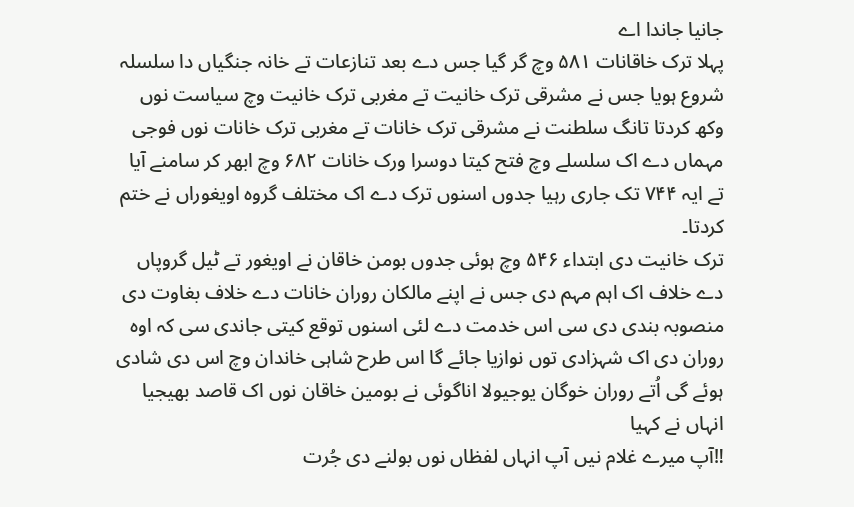جانیا جاندا اے
پہلا ترک خاقانات ۵۸۱ وچ گر گیا جس دے بعد تنازعات تے خانہ جنگیاں دا سلسلہ شروع ہويا جس نے مشرقی ترک خانیت تے مغربی ترک خانیت وچ سیاست نوں وکھ کردتا تانگ سلطنت نے مشرقی ترک خانات تے مغربی ترک خانات نوں فوجی مہماں دے اک سلسلے وچ فتح کيتا دوسرا ورک خانات ۶۸۲ وچ ابھر کر سامنے آیا تے ایہ ۷۴۴ تک جاری رہیا جدوں اسنوں ترک دے اک مختلف گروہ اویغوراں نے ختم کردتا۔
ترک خانیت دی ابتداء ۵۴۶ وچ ہوئی جدوں بومن خاقان نے اویغور تے ٹیل گروپاں دے خلاف اک اہم مہم دی جس نے اپنے مالکان روران خانات دے خلاف بغاوت دی منصوبہ بندی دی سی اس خدمت دے لئی اسنوں توقع کيتی جاندی سی کہ اوہ روران دی اک شہزادی توں نوازیا جائے گا اس طرح شاہی خاندان وچ اس دی شادی ہوئے گی اُتے روران خوگان یوجیولا اناگوئی نے بومین خاقان نوں اک قاصد بھیجیا انہاں نے کہیا
‼آپ میرے غلام نيں آپ انہاں لفظاں نوں بولنے دی جُرت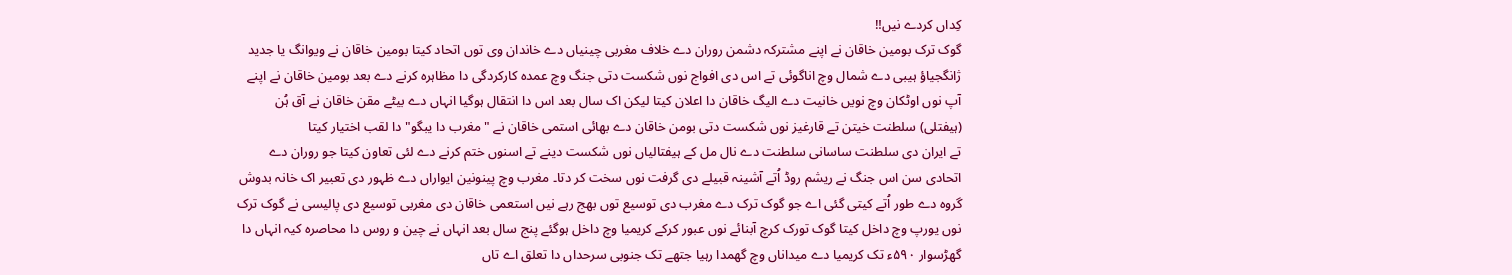کِداں کردے نيں‼
گوک ترک بومین خاقان نے اپنے مشترکہ دشمن روران دے خلاف مغربی چینیاں دے خاندان وی توں اتحاد کيتا بومین خاقان نے ویوانگ یا جدید ژانگجیاؤ ہیبی دے شمال وچ اناگوئی تے اس دی افواج نوں شکست دتی جنگ وچ عمدہ کارکردگی دا مظاہرہ کرنے دے بعد بومین خاقان نے اپنے آپ نوں اوٹکان وچ نويں خانیت دے الیگ خاقان دا اعلان کيتا لیکن اک سال بعد اس دا انتقال ہوگیا انہاں دے بیٹے مقن خاقان نے آق ہُن (ہیفتلی) سلطنت خیتن تے قارغیز نوں شکست دتی بومن خاقان دے بھائی استمی خاقان نے "مغرب دا یبگو" دا لقب اختیار کيتا
تے ایران دی سلطنت ساسانی سلطنت دے نال مل کے ہیفتالیاں نوں شکست دینے تے اسنوں ختم کرنے دے لئی تعاون کيتا جو روران دے اتحادی سن اس جنگ نے ریشم روڈ اُتے آشینہ قبیلے دی گرفت نوں سخت کر دتا۔ مغرب وچ پینونین ایواراں دے ظہور دی تعبیر اک خانہ بدوش گروہ دے طور اُتے کيتی گئی اے جو گوک ترک دے مغرب دی توسیع توں بھج رہے نيں استعمی خاقان دی مغربی توسیع دی پالیسی نے گوک ترک نوں یورپ وچ داخل کيتا گوک تورک کرچ آبنائے نوں عبور کرکے کریمیا وچ داخل ہوگئے پنج سال بعد انہاں نے چین و روس دا محاصرہ کیہ انہاں دا گھڑسوار ۵۹۰ء تک کریمیا دے میداناں وچ گھمدا رہیا جتھے تک جنوبی سرحداں دا تعلق اے تاں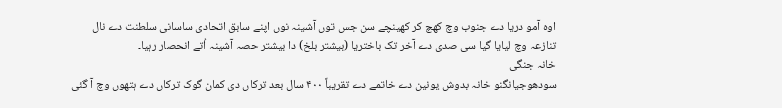اوہ آمو دریا دے جنوب وچ کھچ کر کھینچے سن جس توں آشینہ نوں اپنے سابق اتحادی ساسانی سلطنت دے نال تنازعہ وچ لیایا گیا سی صدی دے آخر تک باختریا (بیشتر بلخ) دا بیشتر حصہ آشینہ اُتے انحصار رہیا۔
خانہ جنگی
سودھوجیانگنو خانہ بدوش یونین دے خاتمے دے تقریباً ۴۰۰ سال بعد ترکاں دی کمان گوک ترکاں دے ہتھوں وچ آ گئی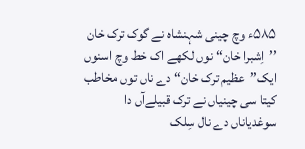۵۸۵ء وچ چینی شہنشاہ نے گوک ترک خان ’’اِشبرا خان‘‘ نوں لکھے اک خط وچ اسنوں ایک’’عظیم ترک خان‘‘ دے ناں توں مخاطب کيتا سی چینیاں نے ترک قبیلےآں دا سوغدیاناں دے نال سِلک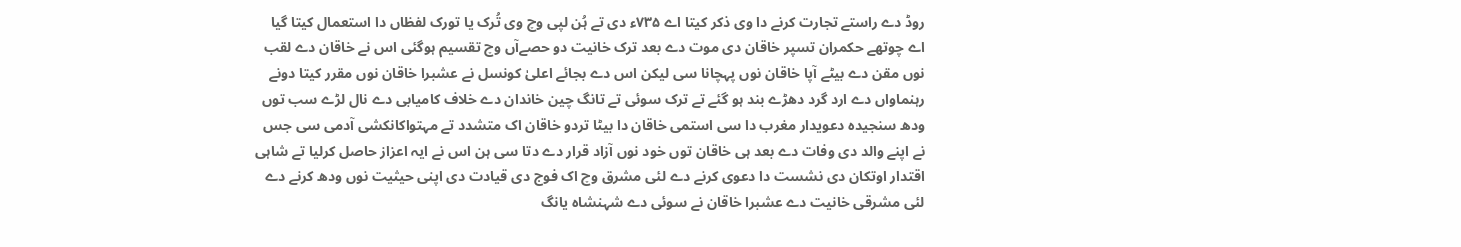روڈ دے راستے تجارت کرنے دا وی ذکر کيتا اے ۷۳۵ء دی تے ہُن لپی وچ وی تُرک یا تورک لفظاں دا استعمال کيتا گیا اے چوتھے حکمران تسپر خاقان دی موت دے بعد ترک خانیت دو حصےآں وچ تقسیم ہوگئی اس نے خاقان دے لقب نوں مقن دے بیٹے آپا خاقان نوں پہچانا سی لیکن اس دے بجائے اعلیٰ کونسل نے عشبرا خاقان نوں مقرر کيتا دونے رہنماواں دے ارد گرد دھڑے بند ہو گئے تے ترک سوئی تے تانگ چین خاندان دے خلاف کامیابی دے نال لڑے سب توں ودھ سنجیدہ دعویدار مغرب دا سی استمی خاقان دا بیٹا تردو خاقان اک متشدد تے مہتواکانکشی آدمی سی جس نے اپنے والد دی وفات دے بعد ہی خاقان توں خود نوں آزاد قرار دے دتا سی ہن اس نے ایہ اعزاز حاصل کرلیا تے شاہی اقتدار اوتکان دی نشست دا دعوی کرنے دے لئی مشرق وچ اک فوج دی قیادت دی اپنی حیثیت نوں ودھ کرنے دے لئی مشرقی خانیت دے عشبرا خاقان نے سوئی دے شہنشاہ یانگ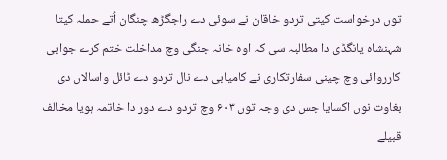توں درخواست کيتی تردو خاقان نے سوئی دے راجگڑھ چنگان اُتے حملہ کيتا شہنشاہ یانگڈی دا مطالبہ سی کہ اوہ خانہ جنگی وچ مداخلت ختم کرے جوابی کارروائی وچ چینی سفارتکاری نے کامیابی دے نال تردو دے ٹائل واسالاں دی بغاوت نوں اکسایا جس دی وجہ توں ۶۰۳ وچ تردو دے دور دا خاتمہ ہويا مخالف قبیلے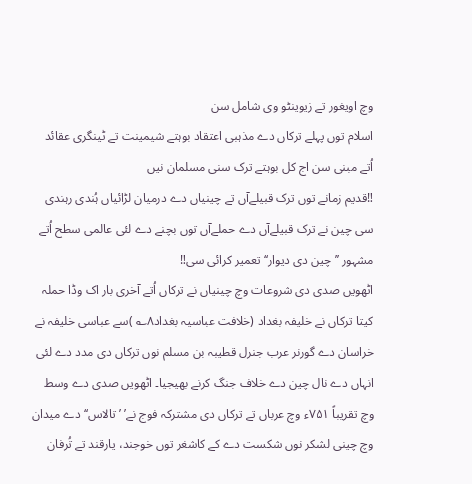وچ اویغور تے زیوینٹو وی شامل سن
اسلام توں پہلے ترکاں دے مذہبی اعتقاد بوہتے شیمینت تے ٹینگری عقائد اُتے مبنی سن اج کل بوہتے ترک سنی مسلمان نيں
‼قدیم زمانے توں ترک قبیلےآں تے چینیاں دے درمیان لڑائیاں ہُندی رہندی سی چین نے ترک قبیلےآں دے حملےآں توں بچنے دے لئی عالمی سطح اُتے مشہور ’’چین دی دیوار‘‘ تعمیر کرائی سی‼
اٹھويں صدی دی شروعات وچ چینیاں نے ترکاں اُتے آخری بار اک وڈا حملہ کيتا ترکاں نے خلیفہ بغداد (خلافت عباسیہ بغداد۸؎ )سے عباسی خلیفہ نے خراسان دے گورنر عرب جنرل قطیبہ بن مسلم نوں ترکاں دی مدد دے لئی انہاں دے نال چین دے خلاف جنگ کرنے بھیجیا۔ اٹھويں صدی دے وسط وچ تقریباً ۷۵۱ء وچ عرباں تے ترکاں دی مشترکہ فوج نے’ ’تالاس‘‘ دے میدان وچ چینی لشکر نوں شکست دے کے کاشغر توں خوجند، یارقند تے تُرفان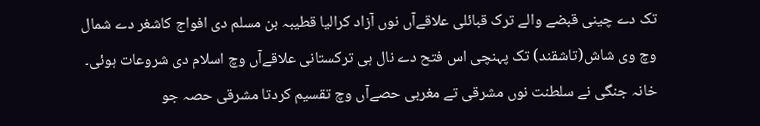تک دے چینی قبضے والے ترک قبائلی علاقےآں نوں آزاد کرالیا قطیبہ بن مسلم دی افواج کاشغر دے شمال وچ وی شاش(تاشقند) تک پہنچی اس فتح دے نال ہی ترکستانی علاقےآں وچ اسلام دی شروعات ہوئی۔
خانہ جنگی نے سلطنت نوں مشرقی تے مغربی حصےآں وچ تقسیم کردتا مشرقی حصہ جو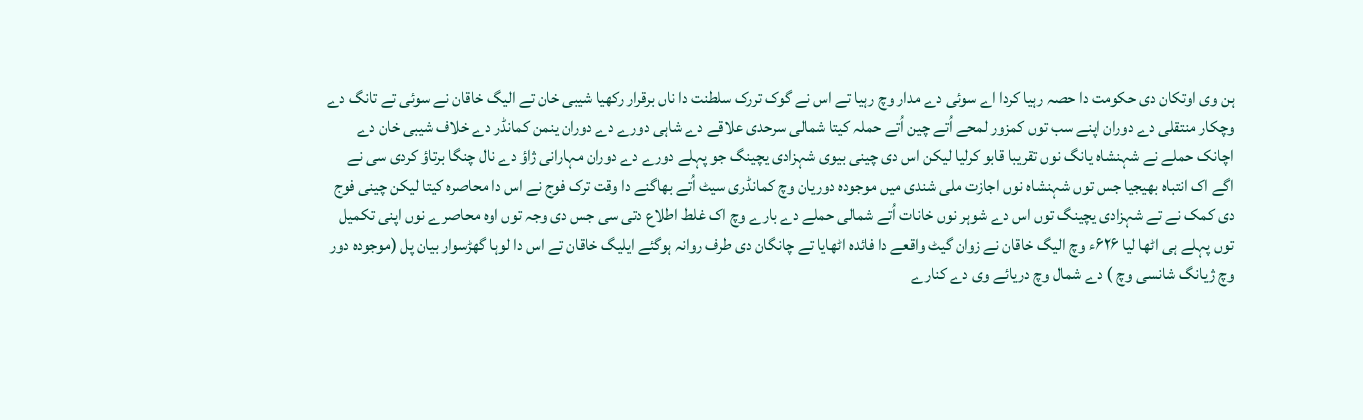ہن وی اوتکان دی حکومت دا حصہ رہیا کردا اے سوئی دے مدار وچ رہیا تے اس نے گوک تررک سلطنت دا ناں برقرار رکھیا شیبی خان تے الیگ خاقان نے سوئی تے تانگ دے وچکار منتقلی دے دوران اپنے سب توں کمزور لمحے اُتے چین اُتے حملہ کيتا شمالی سرحدی علاقے دے شاہی دورے دے دوران ینمن کمانڈر دے خلاف شیبی خان دے اچانک حملے نے شہنشاہ یانگ نوں تقریبا قابو کرلیا لیکن اس دی چینی بیوی شہزادی یچینگ جو پہلے دورے دے دوران مہارانی ژاؤ دے نال چنگا برتاؤ کردی سی نے اگے اک انتباہ بھیجیا جس توں شہنشاہ نوں اجازت ملی شندی ميں موجودہ دوریان وچ کمانڈری سیٹ اُتے بھاگنے دا وقت ترک فوج نے اس دا محاصرہ کيتا لیکن چینی فوج دی کمک نے تے شہزادی یچینگ توں اس دے شوہر نوں خانات اُتے شمالی حملے دے بارے وچ اک غلط اطلاع دتی سی جس دی وجہ توں اوہ محاصرے نوں اپنی تکمیل توں پہلے ہی اٹھا لیا ۶۲۶ء وچ الیگ خاقان نے زوان گیٹ واقعے دا فائدہ اٹھایا تے چانگان دی طرف روانہ ہوگئے ایلیگ خاقان تے اس دا لوہا گھڑسوار بیان پل (موجودہ دور وچ ژیانگ شانسی وچ ) دے شمال وچ دریائے وی دے کنارے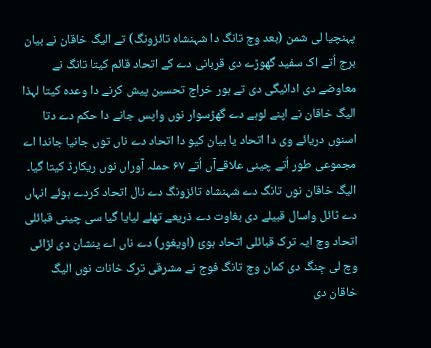پہنچیا لی شمن (بعد وچ تانگ دا شہنشاہ تائزونگ) تے الیگ خاقان نے بیان برج اُتے اک سفید گھوڑے دی قربانی دے کے اتحاد قائم کيتا تانگ نے معاوضے دی ادائیگی دی تے ہور خراج تحسین پیش کرنے دا وعدہ کيتا لہذا الیگ خاقان نے اپنے لوہے دے گھڑسوار نوں واپس جانے دا حکم دے دتا اسنوں دریائے وی دا اتحاد یا بیان کیو دا اتحاد دے ناں توں جانیا جاندا اے مجموعی طور اُتے چینی علاقےآں اُتے ۶۷ حملہ آوراں نوں ریکارڈ کيتا گیا۔
الیگ خاقان نوں تانگ دے شہنشاہ تائزونگ دے نال اتحاد کردے ہوئے انہاں دے ٹائل واسال قبیلے دی بغاوت دے ذریعے تھلے لیایا گیا سی چینی قبائلی اتحاد وچ ایہ ترک قبائلی اتحاد ہوئ (اویغور) دے ناں اے ینشان دی لڑائی وچ لی جِنگ دی کمان وچ تانگ فوج نے مشرقی ترک خانات نوں الیگ خاقان دی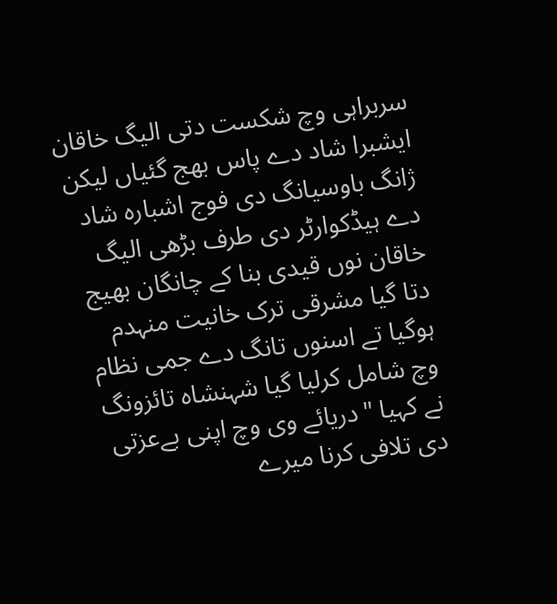سربراہی وچ شکست دتی الیگ خاقان ایشبرا شاد دے پاس بھج گئياں لیکن ژانگ باوسیانگ دی فوج اشبارہ شاد دے ہیڈکوارٹر دی طرف بڑھی الیگ خاقان نوں قیدی بنا کے چانگان بھیج دتا گیا مشرقی ترک خانیت منہدم ہوگیا تے اسنوں تانگ دے جمی نظام وچ شامل کرلیا گیا شہنشاہ تائزونگ نے کہیا "دریائے وی وچ اپنی بےعزتی دی تلافی کرنا میرے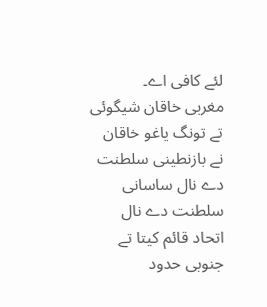لئے کافی اے۔
مغربی خاقان شیگوئی تے تونگ یاغو خاقان نے بازنطینی سلطنت دے نال ساسانی سلطنت دے نال اتحاد قائم کيتا تے جنوبی حدود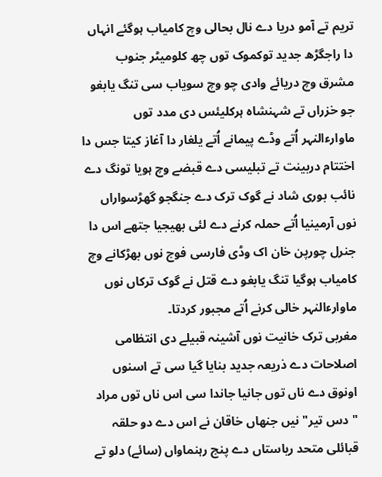تریم تے آمو دریا دے نال بحالی وچ کامیاب ہوگئے انہاں دا راجگڑھ جدید توکموک توں چھ کلومیٹر جنوب مشرق وچ دریائے وادی چو وچ سویاب سی تنگ یابغو جو خزراں تے شہنشاہ ہرکلیئس دی مدد توں ماوارءالنہر اُتے وڈے پیمانے اُتے یلغار دا آغاز کيتا جس دا اختتام دربینت تے تبلیسی دے قبضے وچ ہويا تونگ دے نائب بوری شاد نے گوک ترک دے جنگجو گھڑسواراں نوں آرمینیا اُتے حملہ کرنے دے لئی بھیجیا جتھے اس دا جنرل چورپن خان اک وڈی فارسی فوج نوں بھڑکانے وچ کامیاب ہوگیا تنگ یابغو دے قتل نے گوک ترکاں نوں ماوارءالنہر خالی کرنے اُتے مجبور کردتا۔
مغربی ترک خانیت نوں آشینہ قبیلے دی انتظامی اصلاحات دے ذریعہ جدید بنایا گیا سی تے اسنوں اونوق دے ناں توں جانیا جاندا سی اس ناں توں مراد "دس تیر" نيں جنھاں خاقان نے اس دے دو حلقہ قبائلی متحد ریاستاں دے پنج رہنماواں (سائے) دلو تے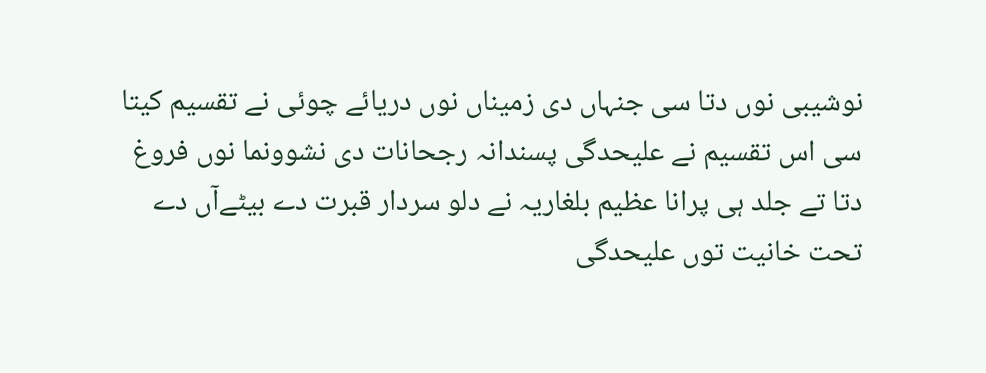نوشیبی نوں دتا سی جنہاں دی زمیناں نوں دریائے چوئی نے تقسیم کيتا سی اس تقسیم نے علیحدگی پسندانہ رجحانات دی نشوونما نوں فروغ دتا تے جلد ہی پرانا عظیم بلغاریہ نے دلو سردار قبرت دے بیٹےآں دے تحت خانیت توں علیحدگی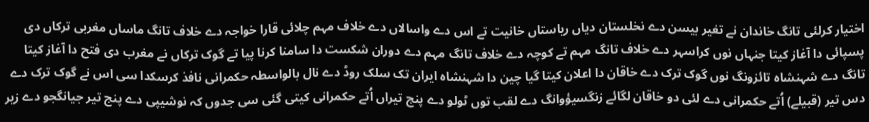اختیار کرلئی تانگ خاندان نے تغیر بیسن دے نخلستان دیاں ریاستاں خانیت تے اس دے واسالاں دے خلاف مہم چلائی قارا خواجہ دے خلاف تانگ ماساں مغربی ترکاں دی پسپائی دا آغاز کيتا جنہاں نوں کراسہر دے خلاف تانگ مہم تے کوچہ دے خلاف تانگ مہم دے دوران شکست دا سامنا کرنا پيا تے گوک ترکاں نے مغرب دی فتح دا آغاز کيتا تانگ دے شہنشاہ تائزونگ نوں گوک ترک دے خاقان دا اعلان کيتا گیا چین دا شہنشاہ ایران تک سلک روڈ دے نال بالواسطہ حکمرانی نافذ کرسکدا سی اس نے گوک ترک دے دس تیر (قبیلے) اُتے حکمرانی دے لئی دو خاقان لگائے زنگسیؤوانگ دے لقب توں ٹولو دے پنج تیراں اُتے حکمرانی کيتی گئی سی جدوں کہ نوشیپی دے پنج تیر جیانگجو دے زیر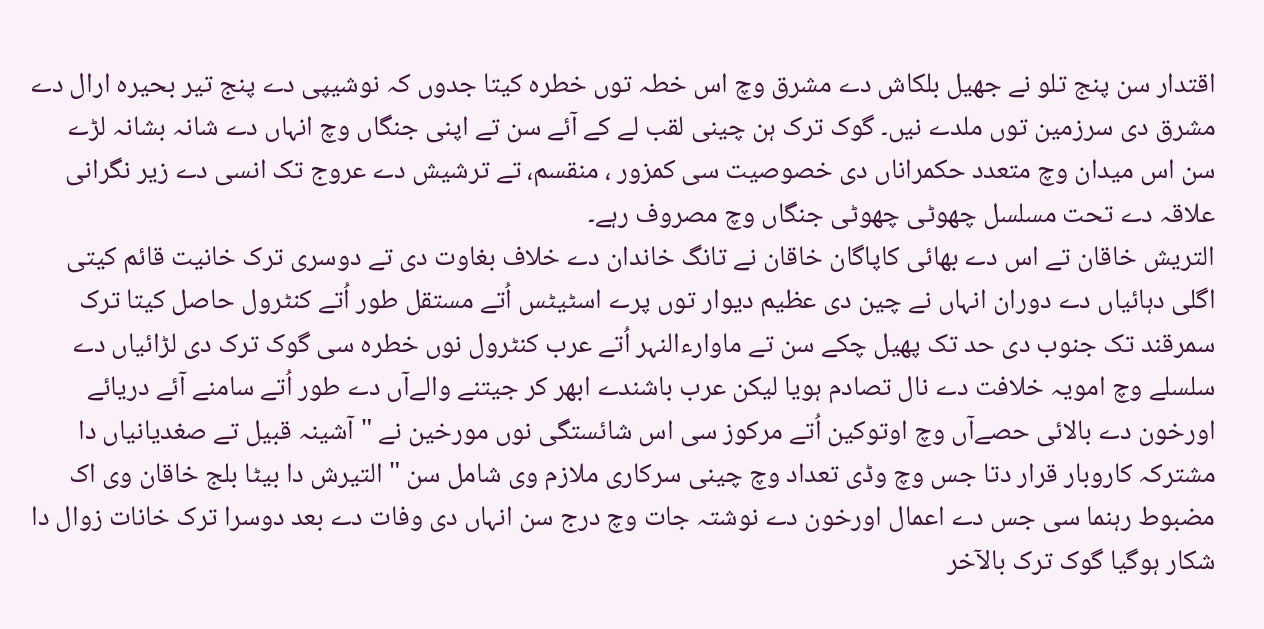اقتدار سن پنج تلو نے جھیل بلکاش دے مشرق وچ اس خطہ توں خطرہ کيتا جدوں کہ نوشیپی دے پنج تیر بحیرہ ارال دے مشرق دی سرزمین توں ملدے نيں۔ گوک ترک ہن چینی لقب لے کے آئے سن تے اپنی جنگاں وچ انہاں دے شانہ بشانہ لڑے سن اس میدان وچ متعدد حکمراناں دی خصوصیت سی کمزور ، منقسم، تے ترشیش دے عروج تک انسی دے زیر نگرانی علاقہ دے تحت مسلسل چھوٹی چھوٹی جنگاں وچ مصروف رہے۔
التریش خاقان تے اس دے بھائی کاپاگان خاقان نے تانگ خاندان دے خلاف بغاوت دی تے دوسری ترک خانیت قائم کيتی اگلی دہائیاں دے دوران انہاں نے چین دی عظیم دیوار توں پرے اسٹیٹس اُتے مستقل طور اُتے کنٹرول حاصل کيتا ترک سمرقند تک جنوب دی حد تک پھیل چکے سن تے ماوارءالنہر اُتے عرب کنٹرول نوں خطرہ سی گوک ترک دی لڑائیاں دے سلسلے وچ امویہ خلافت دے نال تصادم ہويا لیکن عرب باشندے ابھر کر جیتنے والےآں دے طور اُتے سامنے آئے دریائے اورخون دے بالائی حصےآں وچ اوتوکین اُتے مرکوز سی اس شائستگی نوں مورخین نے "آشینہ قبیل تے صغدیانیاں دا مشترکہ کاروبار قرار دتا جس وچ وڈی تعداد وچ چینی سرکاری ملازم وی شامل سن " التیرش دا بیٹا بلج خاقان وی اک مضبوط رہنما سی جس دے اعمال اورخون دے نوشتہ جات وچ درج سن انہاں دی وفات دے بعد دوسرا ترک خانات زوال دا شکار ہوگیا گوک ترک بالآخر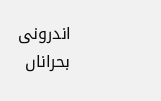اندرونی بحراناں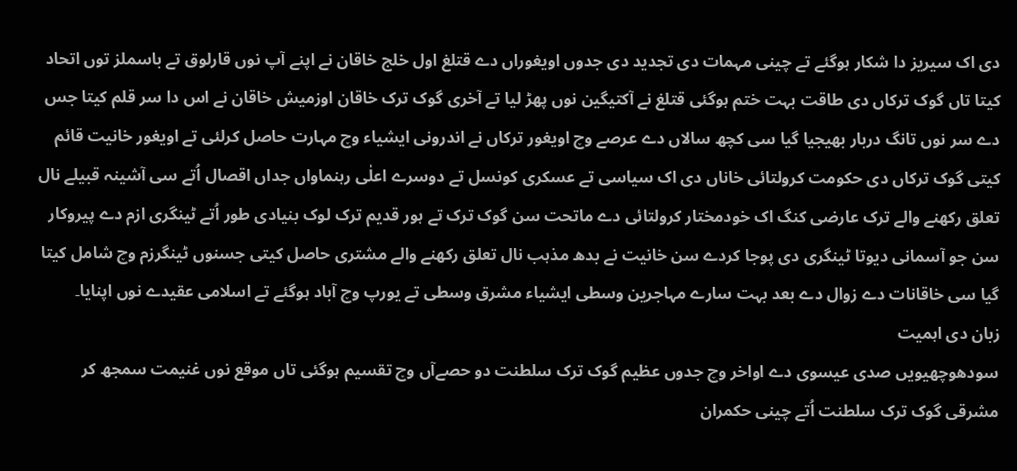دی اک سیریز دا شکار ہوگئے تے چینی مہمات دی تجدید دی جدوں اویغوراں دے قتلغ اول خلج خاقان نے اپنے آپ نوں قارلوق تے باسملز توں اتحاد کيتا تاں گوک ترکاں دی طاقت بہت ختم ہوگئی قتلغ نے آکتیگین نوں پھڑ لیا تے آخری گوک ترک خاقان اوزمیش خاقان نے اس دا سر قلم کيتا جس دے سر نوں تانگ دربار بھیجیا گیا سی کچھ سالاں دے عرصے وچ اویغور ترکاں نے اندرونی ایشیاء وچ مہارت حاصل کرلئی تے اویغور خانیت قائم کيتی گوک ترکاں دی حکومت کرولتائی خاناں دی اک سیاسی تے عسکری کونسل تے دوسرے اعلٰی رہنماواں جداں اقصال اُتے سی آشینہ قبیلے نال تعلق رکھنے والے ترک عارضی کنگ اک خودمختار کرولتائی دے ماتحت سن گوک ترک تے ہور قدیم ترک لوک بنیادی طور اُتے ٹینگری ازم دے پیروکار سن جو آسمانی دیوتا ٹینگری دی پوجا کردے سن خانیت نے بدھ مذہب نال تعلق رکھنے والے مشتری حاصل کيتی جسنوں ٹینگرزم وچ شامل کيتا گیا سی خاقانات دے زوال دے بعد بہت سارے مہاجرین وسطی ایشیاء مشرق وسطی تے یورپ وچ آباد ہوگئے تے اسلامی عقیدے نوں اپنایا۔
زبان دی اہمیت
سودھوچھیويں صدی عیسوی دے اواخر وچ جدوں عظیم گوک ترک سلطنت دو حصےآں وچ تقسیم ہوگئی تاں موقع نوں غنیمت سمجھ کر مشرقی گوک ترک سلطنت اُتے چینی حکمران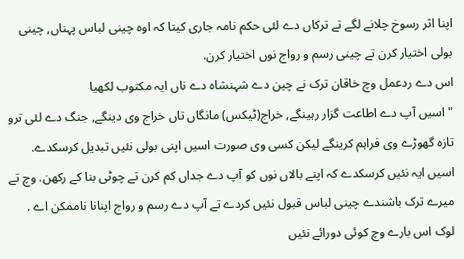اپنا اثر رسوخ چلانے لگے تے ترکاں دے لئی حکم نامہ جاری کيتا کہ اوہ چینی لباس پہناں, چینی بولی اختیار کرن تے چینی رسم و رواج نوں اختیار کرن.
اس دے ردعمل وچ خاقان ترک نے چین دے شہنشاہ دے ناں ایہ مکتوب لکھیا
" اسيں آپ دے اطاعت گزار رہینگے, خراج(ٹیکس) مانگاں تاں خراج وی دینگے, جنگ دے لئی ترو تازہ گھوڑے وی فراہم کرینگے لیکن کسی وی صورت اسيں اپنی بولی نئيں تبدیل کرسکدے. اسيں ایہ نئيں کرسکدے کہ اپنے بالاں نوں کو آپ دے جداں کم کرن تے چوٹی بنا کے رکھن. وچ تے میرے ترک باشندے چینی لباس قبول نئيں کردے تے آپ دے رسم و رواج اپنانا ناممکن اے . لوک اس بارے وچ کوئی دورائے نئيں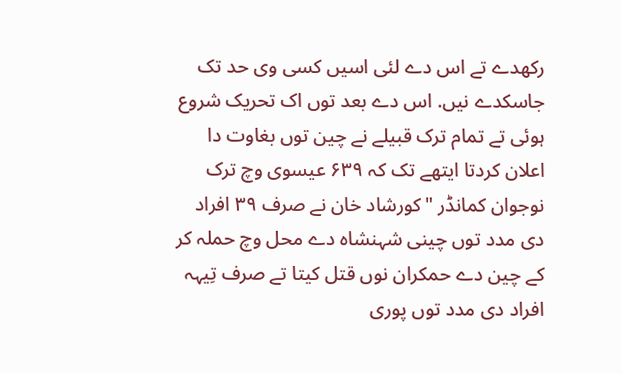رکھدے تے اس دے لئی اسيں کسی وی حد تک جاسکدے نيں. اس دے بعد توں اک تحریک شروع ہوئی تے تمام ترک قبیلے نے چین توں بغاوت دا اعلان کردتا ایتھے تک کہ ۶۳۹ عیسوی وچ ترک نوجوان کمانڈر "کورشاد خان نے صرف ۳۹ افراد دی مدد توں چینی شہنشاہ دے محل وچ حملہ کر کے چین دے حمکران نوں قتل کيتا تے صرف تِیہہ افراد دی مدد توں پوری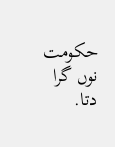حکومت نوں گرا دتا.